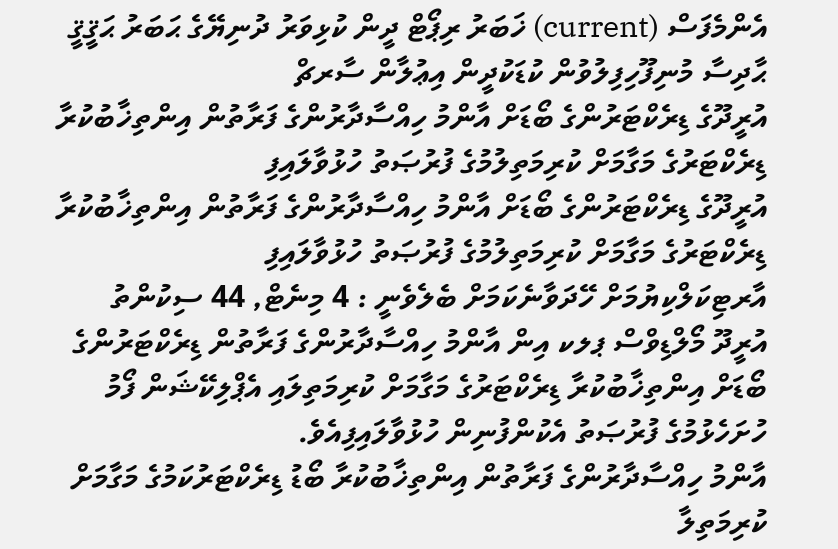އެންމެފަސް (current) ޚަބަރު ރިޕޯޓް ދީން ކުޅިވަރު ދުނިޔޭގެ ޙަބަރު ޙަޤީޤީ ޙާދިސާ މުނިފޫހިފިލުވުން ކުޑަކުދީން އިޢުލާން ސާރޗް
އުރީދޫގެ ޑިރެކްޓަރުންގެ ބޯޑަށް އާންމު ހިއްސާދާރުންގެ ފަރާތުން އިންތިޚާބުކުރާ ޑިރެކްޓަރުގެ މަގާމަށް ކުރިމަތިލުމުގެ ފުރުޞަތު ހުޅުވާލައިފި
އުރީދޫގެ ޑިރެކްޓަރުންގެ ބޯޑަށް އާންމު ހިއްސާދާރުންގެ ފަރާތުން އިންތިޚާބުކުރާ ޑިރެކްޓަރުގެ މަގާމަށް ކުރިމަތިލުމުގެ ފުރުޞަތު ހުޅުވާލައިފި
އާރޓިކަލްކިޔުމަށް ހޭދަވާނެކަމަށް ބެލެވެނީ : 4 މިނެޓް, 44 ސިކުންތު
އުރީދޫ މޯލްޑިވްސް ޕލކ އިން އާންމު ހިއްސާދާރުންގެ ފަރާތުން ޑިރެކްޓަރުންގެ ބޯޑަށް އިންތިޚާބުކުރާ ޑިރެކްޓަރުގެ މަގާމަށް ކުރިމަތިލައި އެޕްލިކޭޝަން ފޯމު ހުށަހެޅުމުގެ ފުރުޞަތު އެކުންފުނިން ހުޅުވާލައިފިއެވެ.
އާންމު ހިއްސާދާރުންގެ ފަރާތުން އިންތިޚާބުކުރާ ބޯޑު ޑިރެކްޓަރުކަމުގެ މަގާމަށް ކުރިމަތިލާ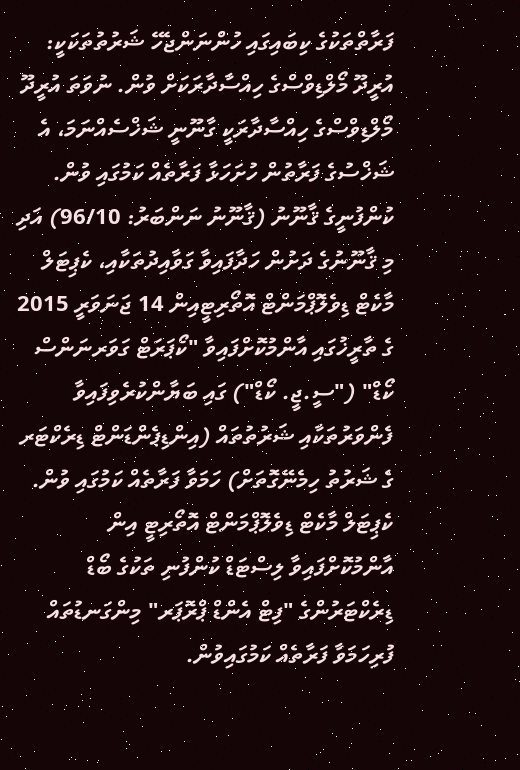ފަރާތްތަކުގެ ކިބައިގައި ހުންނަންޖެހޭ ޝަރުތުތަކަކީ:
އުރީދޫ މޯލްޑިވްސްގެ ހިއްސާދާރަކަށް ވުން. ނުވަތަ އުރީދޫ މޯލްޑިވްސްގެ ހިއްސާދާރަކީ ގާނޫނީ ޝަޚްސެއްނަމަ، އެ ޝަޚްސުގެ ފަރާތުން ހުށަހަޅާ ފަރާތެއް ކަމުގައި ވުން.
ކުންފުނީގެ ޤާނޫނު (ޤާނޫނު ނަންބަރު: 96/10) އަދި މި ޤާނޫނުގެ ދަށުން ހަދާފައިވާ ގަވާއިދުތަކާއި، ކެޕިޓަލް މާކެޓް ޑިވެލޮޕްމަންޓް އޮތޯރިޓީއިން 14 ޖަނަވަރީ 2015 ގެ ތާރީޚުގައި އާންމުކޮށްފައިވާ "ކޯޕަރަޓް ގަވަރނަންސް ކޯޑް" ("ސީ.ޖީ. ކޯޑް") ގައި ބަޔާންކުރެވިފައިވާ ފެންވަރުތަކާއި ޝަރުތުތައް (އިންޑިޕެންޑަންޓް ޑިރެކްޓަރ ގެ ޝަރުތު ހިމެނޭގޮތަށް) ހަމަވާ ފަރާތެއް ކަމުގައި ވުން.
ކެޕިޓަލް މާކެޓް ޑިވެލޮޕްމަންޓް އޮތޯރިޓީ އިން އާންމުކޮށްފައިވާ ލިސްޓަޑް ކުންފުނި ތަކުގެ ބޯޑް ޑިރެކްޓަރުންގެ "ފިޓް އެންޑް ޕްރޮޕަރ" މިންގަނޑުތައް ފުރިހަމަވާ ފަރާތެއް ކަމުގައިވުން.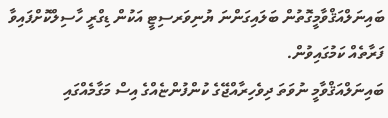ބައިނަލްއަޤްވާމީގޮތުން ބަލައިގަންނަ ޔުނިވަރސިޓީ އަކުން ޑިގްރީ ހާސިލްކޮށްފައިވާ ފަރާތެއް ކަމުގައިވުން.
ބައިނަލްއަޤްވާމީ ނުވަތަ ދިވެހިރާއްޖޭގެ ކުންފުންޏެއްގެ އިސް މަގާމެއްގައި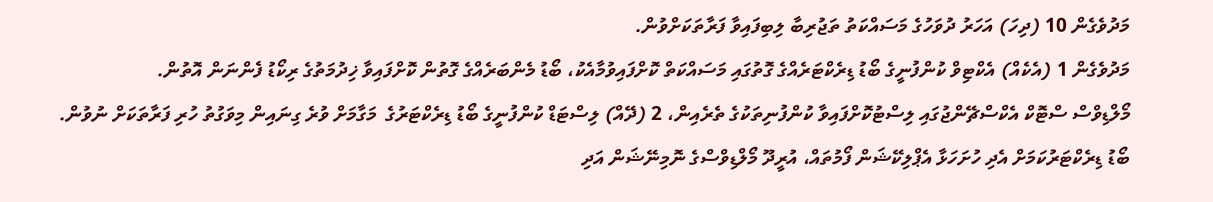މަދުވެގެން 10 (ދިހަ) އަހަރު ދުވަހުގެ މަސައްކަތު ތަޖުރިބާ ލިބިފައިވާ ފަރާތަކަށްވުން.
މަދުވެގެން 1 (އެކެއް) އެކްޓިވް ކުންފުނީގެ ބޯޑު ޑިރެކްޓަރެއްގެ ގޮތުގައި މަސައްކަތް ކޮށްފައިވުމާއެކު، ބޯޑު މެންބަރެއްގެ ގޮތުން ކޮށްފައިވާ ޚިދުމަތުގެ ރިކޯޑު ފެންނަން އޮތުން.
މޯލްޑިވްސް ސްޓޮކް އެކްސްޗޭންޖުގައި ލިސްޓުކޮށްފައިވާ ކުންފުނިތަކުގެ ތެރެއިން، 2 (ދޭއް) ލިސްޓަޑް ކުންފުނީގެ ބޯޑު ޑިރެކްޓަރުގެ  މަގާމަށް ވުރެ ގިނައިން މިވަގުތު ހުރި ފަރާތަކަށް ނުވުން.
ބޯޑު ޑިރެކްޓަރުކަމަށް އެދި ހުށަހަޅާ އެޕްލިކޭޝަން ފޯމުތައް، އުރީދޫ މޯލްޑިވްސްގެ ނޮމިނޭޝަން އަދި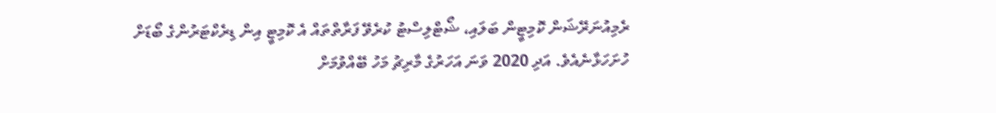ރެމިއުނަރޭޝަން ކޮމިޓީން ބަލައި، ޝޯޓްލިސްޓު ކުރެވޭ ފަރާތްތައް އެ ކޮމިޓީ އިން ޑިރެކްޓަރުންގެ ބޯޑަށް ހުށަހަޅާނެއެވެ. އަދި 2020 ވަނަ އަހަރުގެ މާރިޗު މަހު ބޭއްވުމަށް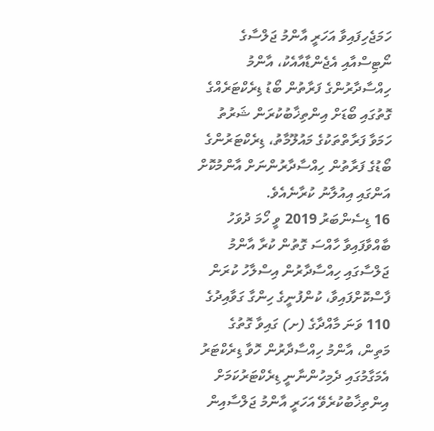ހަމަޖެހިފައިވާ އަހަރީ އާންމު ޖަލްސާގެ ނޯޓިސްއާއި އެޖެންޑާއާއެކު، އާންމު ހިއްސާދާރުންގެ ފަރާތުން ބޯޑު ޑިރެކްޓަރެއްގެ ގޮތުގައި ބޯޑަށް އިންތިޚާބުކުރަން ޝަރުތު ހަމަވާ ފަރާތްތަކުގެ މައުލޫމާތު، ޑިރެކްޓަރުންގެ ބޯޑުގެ ފަރާތުން ހިއްސާދާރުންނަށް އާންމުކޮށް އަންގައި އިއުލާނު ކުރާނެއެވެ.
16 ޑިސެންބަރު 2019 ވީ ހޯމަ ދުވަހު ބާއްވާފައިވާ ހާއްސަ ގޮތުން ކުރާ އާންމު ޖަލްސާގައި ހިއްސާދާރުން އިސްލާހު ކުރަން ފާސްކޮށްފައިވާ، ކުންފުނީގެ ހިންގާ ގަވާއިދުގެ 110 ވަނަ މާއްދާގެ (ށ) ގައިވާ ގޮތުގެ މަތިން، އާންމު ހިއްސާދާރުން ހޮވާ ޑިރެކްޓަރު އެމަގާމުގައި ދެމިހުންނާނީ ޑިރެކްޓަރުކަމަށް އިންތިޚާބުކުރެވޭ އަހަރީ އާންމު ޖަލްސާއިން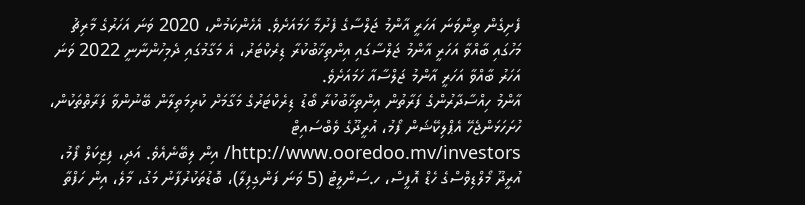ފެށިގެން ތިންވަނަ އަހަރީ އާންމު ޖަލްސާގެ ފެށުމާ ހަމައަށެވެ. އެހެންކަމުން، 2020 ވަނަ އަހަރުގެ މާރިޗު މަހުގައި ބާއްވާ އަހަރީ އާންމު ޖަލްސާގައި އިންތިޚާބުކުރާ ޑިރެކްޓަރު، އެ މަގާމުގައި ދެމިހުންނާނީ 2022 ވަނަ އަހަރު ބާއްވާ އަހަރީ އާންމު ޖަލްސާއާ ހަމައަށެވެ.
އާންމު ހިއްސާދާރުންގެ ފަރާތުން އިންތިޚާބުކުރާ ބޯޑު ޑިރެކްޓަރުގެ މަގާމަށް ކުރިމަތިލާން ބޭނުންވާ ފަރާތްތަކުން، ހުށަހަޅަންޖެހޭ އެޕްލިކޭޝަން ފޯމު، އުރީދޫގެ ވެބްސައިޓް http://www.ooredoo.mv/investors/ އިން ލިބޭނެއެވެ. އަދި، ފިޒިކަލް ފޯމު، އުރީދޫ މޯލްޑިވްސްގެ ހެޑް އޮފީސް، ހ.ސަންލީޓު (5 ވަނަ ފަންގިފިލާ)، ބޮޑުތަކުރުފާނު މަގު، މާލެ، އިން ހަފްތާ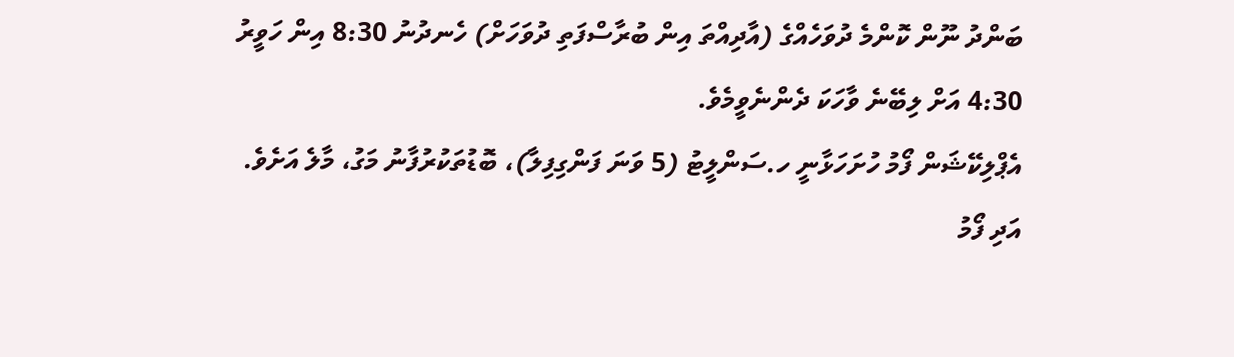ބަންދު ނޫން ކޮންމެ ދުވަހެއްގެ (އާދިއްތަ އިން ބުރާސްފަތި ދުވަހަށް) ހެނދުނު 8:30 އިން ހަވީރު 4:30 އަށް ލިބޭނެ ވާހަކަ ދެންނެވީމެވެ.
އެޕްލިކޭޝަން ފޯމު ހުށަހަޅާނީ ހ.ސަންލީޓު (5 ވަނަ ފަންގިފިލާ)، ބޮޑުތަކުރުފާނު މަގު، މާލެ އަށެވެ. އަދި ފޯމު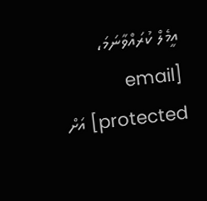އީމެލް ކުރައްވާނަމަ، [email protected] އަށް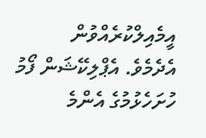އީމެއިލްކުރެއްވުން އެދެމެވެ. އެޕްލިކޭޝަން ފޯމު ހުށަހެޅުމުގެ އެންމެ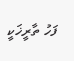ފަހު ތާރީޚަކީ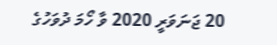20 ޖަނަވަރީ 2020 ވާ ހޯމަ ދުވަހުގެ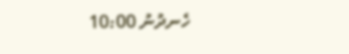ހެނދުނު 10:00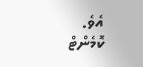އެވެ.
ކޮމެންޓް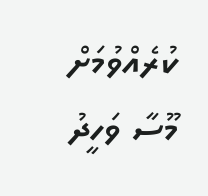ކުރެއްވުމަށް
މޫސާ ވަހީދު